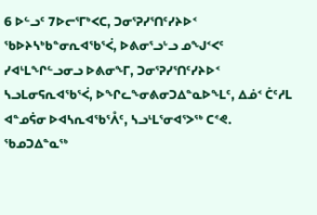6 ᐅᓪᓗᑦ 7ᐅᓕᕐᒥᒃᐸᑕ, ᑐᓂᕐᕈᓯᕐᑎᑦᓯᔨᐅᑉ ᖃᐅᔨᓴᒃᑲᓐᓂᕆᐊᖃᕐᐹ, ᐅᕕᓂᕐᓗᒡᓗ ᓄᖑᑉᐸᑦ ᓯᐊᒻᒪᖏᓪᓗᓂᓗ ᐅᕕᓂᖕᒥ, ᑐᓂᕐᕈᓯᕐᑎᑦᓯᔨᐅᑉ ᓴᓗᒪᓂᕋᕆᐊᖃᕐᐹ, ᐅᖏᓚᖕᓂᕕᓂᑐᐃᓐᓇᐅᖕᒪᑦ, ᐃᓅᑉ ᑖᑦᓱᒪ ᐊᓐᓄᕌᓂ ᐅᐊᓴᕆᐊᖃᕐᐰᑦ, ᓴᓗᒻᒪᕐᓂᐊᕐᐳᖅ ᑕᕝᕙ.
ᖃᓄᑐᐃᓐᓇᖅ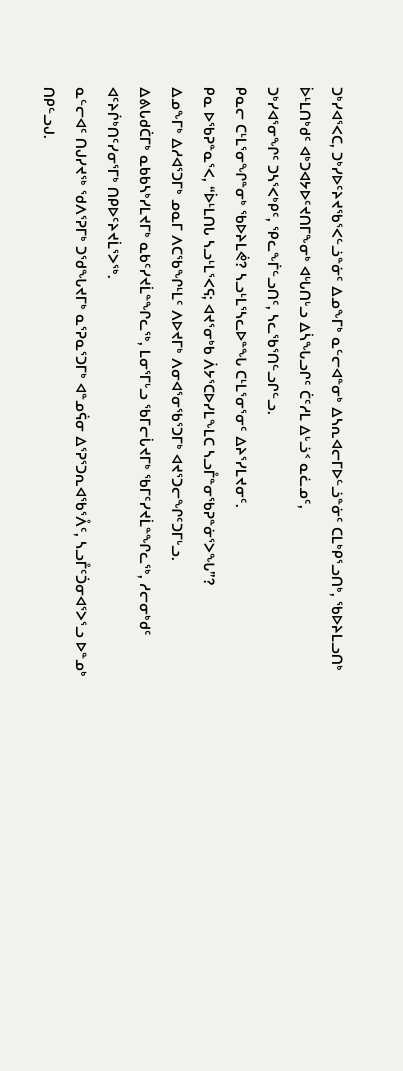ᑐᒃᓯᐊᕐᐸᑕ, ᑐᒃᓯᐅᑦᔨᔪᖃᕐᐸᓪᓘᓐᓃᑦ ᐃᓄᖕᒥᒃ ᓇᓪᓕᐊᓐᓂᒃ ᐃᓴᕆᐊᓕᒥᐅᓪᓘᓐᓃᑦ ᑕᒪᒃᑭᕐᓗᑎᒃ, ᖃᐅᔨᒪᓗᑎᒃ ᐆᒻᒪᑎᒃᑯᑦ ᐊᒃᑐᐊᔭᐅᑦᔪᑎᒥᖕᓂᒃ ᐊᒡᒐᑎᒡᓗ ᐃᓵᖓᓗᒋᑦ ᑖᑦᓱᒪ ᐃᒡᓘᑉ ᓇᓛᓄᑦ,
ᑐᒃᓯᐊᕐᓂᖏᑦ ᑐᓴᕐᐸᒃᑭᑦ, ᕿᓚᖕᒦᓪᓗᑎᑦ, ᓴᓚᖃᕐᑎᓪᓗᒋᓪᓗ.
ᑭᓇᓕ ᑕᒻᒪᕐᓂᖏᓐᓂᒃ ᖃᐅᔨᒪᕚ? ᓴᓗᒻᒪᕐᓴᓚᐅᓐᖓ ᑕᒻᒪᕐᓂᕐᓂᑦ ᐃᔨᕐᓯᒪᔪᓂᑦ.
ᑭᓇ ᐅᖃᕈᓐᓇᕐᐸ, “ᐆᒻᒪᑎᒐ ᓴᓗᒻᒪᕐᐸᕋ; ᐊᔪᕐᓂᒃᑲ ᐲᔭᕐᑕᐅᓯᒪᖕᒪᑕ ᓴᓗᒤᓐᓂᖃᕈᓐᓃᕐᐳᖓ”?
ᐃᓄᖕᒥᒃ ᐃᓱᐊᕐᑐᒥᒃ ᓄᓇᒥ ᐱᑕᖃᖏᒻᒪᑦ ᐱᐅᔪᒥᒃ ᐱᓂᐊᕐᓂᖃᕐᑐᒥᒃ ᐊᔪᕐᑐᓕᖏᑦᑐᒥᒡᓗ.
ᐃᕕᒐᑯᑖᒥᒃ ᓇᑲᑲᓴᒃᓯᒪᔪᒥᒃ ᓇᑲᑦᓯᔪᒫᓐᖏᓚᖅ, ᒪᓂᕐᒥᒡᓗ ᖃᒥᓕᒑᔪᒥᒃ ᖃᒥᑦᓯᔪᒫᓐᖏᓚᖅ, ᓱᓕᓂᒃᑯᑦ ᐊᑦᔨᒌᒃᑎᑦᓯᓂᕐᒥᒃ ᑎᑭᐅᑦᔨᔪᒫᕐᐳᖅ.
ᓇᓪᓕᐊᑦ ᑎᒍᓯᔪᖅ ᖁᐱᕐᕈᒥᒃ ᑐᖁᖓᔪᒥᒃ ᓇᕐᕈᓇᕐᑐᒥᒃ ᐊᓐᓄᕌᓂ ᐃᕐᕈᕐᑐᕆᐊᖃᕐᐰᑦ, ᓴᓗᒤᑦᑑᓂᐊᕐᐳᕐᓗ ᐅᓐᓄᒃ ᑎᑭᓪᓗᒍ.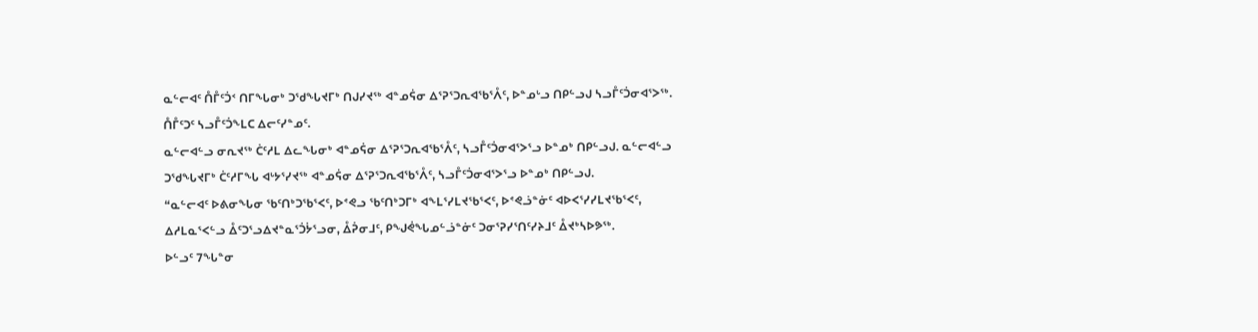ᓇᓪᓕᐊᑦ ᑍᒤᑦᑑᑉ ᑎᒥᖓᓂᒃ ᑐᖁᖓᔪᒥᒃ ᑎᒍᓯᔪᖅ ᐊᓐᓄᕌᓂ ᐃᕐᕈᕐᑐᕆᐊᖃᕐᐰᑦ, ᐅᓐᓄᒡᓗ ᑎᑭᓪᓗᒍ ᓴᓗᒤᑦᑑᓂᐊᕐᐳᖅ. ᑍᒤᑦᑐᑦ ᓴᓗᒤᑦᑑᖕᒪᑕ ᐃᓕᑦᓯᓐᓄᑦ.
ᓇᓪᓕᐊᓪᓗ ᓂᕆᔪᖅ ᑖᑦᓱᒪ ᐃᓚᖓᓂᒃ ᐊᓐᓄᕌᓂ ᐃᕐᕈᕐᑐᕆᐊᖃᕐᐰᑦ, ᓴᓗᒤᑦᑑᓂᐊᕐᐳᕐᓗ ᐅᓐᓄᒃ ᑎᑭᓪᓗᒍ. ᓇᓪᓕᐊᓪᓗ ᑐᖁᖓᔪᒥᒃ ᑖᑦᓱᒥᖓ ᐊᒡᔭᕐᓯᔪᖅ ᐊᓐᓄᕌᓂ ᐃᕐᕈᕐᑐᕆᐊᖃᕐᐰᑦ, ᓴᓗᒤᑦᑑᓂᐊᕐᐳᕐᓗ ᐅᓐᓄᒃ ᑎᑭᓪᓗᒍ.
“ᓇᓪᓕᐊᑦ ᐅᕕᓂᖓᓂ ᖃᑦᑎᒃᑐᖃᕐᐸᑦ, ᐅᕝᕙᓗ ᖃᑦᑎᒃᑐᒥᒃ ᐊᖕᒪᕐᓯᒪᔪᖃᕐᐸᑦ, ᐅᕝᕙᓘᓐᓃᑦ ᐊᐅᐸᕐᓯᓯᒪᔪᖃᕐᐸᑦ, ᐃᓱᒪᓇᕐᐸᓪᓗ ᐂᑦᑐᕐᓗᐃᔪᓐᓇᕐᑑᔮᕐᓗᓂ, ᐂᕉᓂᒧᑦ, ᑭᖑᕚᖓᓄᓪᓘᓐᓃᑦ ᑐᓂᕐᕈᓯᕐᑎᑦᓯᔨᒧᑦ ᐂᔪᒃᓴᐅᕗᖅ.
ᐅᓪᓗᑦ 7ᖓᓐᓂ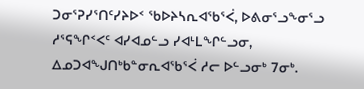ᑐᓂᕐᕈᓯᕐᑎᑦᓯᔨᐅᑉ ᖃᐅᔨᓴᕆᐊᖃᕐᐹ, ᐅᕕᓂᕐᓗᖕᓂᕐᓗ ᓱᕐᕋᖏᑉᐸᑦ ᐊᓯᐊᓄᓪᓗ ᓯᐊᒻᒪᖏᓪᓗᓂ, ᐃᓄᑐᐊᖑᑎᒃᑲᓐᓂᕆᐊᖃᕐᐹ ᓱᓕ ᐅᓪᓗᓂᒃ 7ᓂᒃ.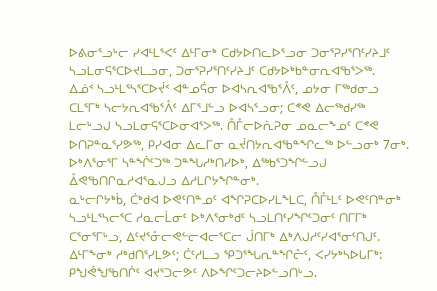ᐅᕕᓂᕐᓗᒡᓕ ᓯᐊᒻᒪᕐᐸᑦ ᐃᒻᒥᓂᒃ ᑕᑯᔭᐅᑎᓚᐅᕐᓗᓂ ᑐᓂᕐᕈᓯᕐᑎᑦᓯᔨᒧᑦ ᓴᓗᒪᓂᕋᕐᑕᐅᔪᒪᓗᓂ, ᑐᓂᕐᕈᓯᕐᑎᑦᓯᔨᒧᑦ ᑕᑯᔭᐅᒃᑲᓐᓂᕆᐊᖃᕐᐳᖅ.
ᐃᓅᑉ ᓴᓗᒻᒪᕐᓴᕐᑕᐅᔫᑉ ᐊᓐᓄᕌᓂ ᐅᐊᓴᕆᐊᖃᕐᐰᑦ, ᓄᔭᓂ ᒥᖅᑯᓂᓗ ᑕᒪᕐᒥᒃ ᓴᓕᔭᕆᐊᖃᕐᐰᑦ ᐃᒥᕐᒧᓪᓗ ᐅᐊᓴᕐᓗᓂ; ᑕᕝᕙ ᐃᓕᖅᑯᓯᖅ ᒪᓕᒡᓗᒍ ᓴᓗᒪᓂᕋᕐᑕᐅᓂᐊᕐᐳᖅ. ᑍᒤᓕᐅᕇᕈᓂ ᓄᓇᓕᖕᓄᑦ ᑕᕝᕙ ᐅᑎᕈᓐᓇᕐᓯᕗᖅ, ᑭᓯᐊᓂ ᐃᓚᒥᓂ ᓇᔫᑎᔭᕆᐊᖃᓐᖏᓚᖅ ᐅᓪᓗᓂᒃ 7ᓂᒃ.
ᐅᒃᐱᕐᓂᕐᒥ ᓴᓐᖐᑦᑐᖅ ᑐᓐᖓᓱᒃᑎᓯᐅᒃ, ᐃᖅᑲᕐᑐᖏᓪᓗᒍ ᐂᕙᖃᑎᒋᓇᓱᐊᕐᓇᒍᓗ ᐃᓱᒪᒋᔭᖏᓐᓂᒃ.
ᓇᒡᓕᒋᔭᒃᑳ, ᑖᒃᑯᐊ ᐅᕙᑦᑎᓐᓄᑦ ᐊᖏᕈᑕᐅᓯᒪᖕᒪᑕ, ᑍᒤᒻᒪᑦ ᐅᕙᑦᑎᓐᓂᒃ ᓴᓗᒻᒪᕐᓴᓕᕐᑕ ᓱᓇᓕᒫᓂᑦ ᐅᒃᐱᕐᓂᒃᑯᑦ ᓴᓗᒪᑎᑦᓯᖏᑦᑐᓂᑦ ᑎᒥᒥᒃ ᑕᕐᓂᕐᒥᒡᓗ, ᐃᑦᔪᕐᓁᓕᕙᓪᓕᐊᓕᕐᑕᓕ ᒎᑎᒥᒃ ᐃᒃᐱᒍᓱᑦᓯᐊᕐᓂᑦᑎᒍᑦ.
ᐃᒻᒥᖕᓂᒃ ᓱᒃᑯᑎᕐᓯᒪᕗᑦ; ᑖᑦᓱᒪᓗ ᕿᑐᕐᖓᕆᓐᖏᓔᑦ, ᐸᓯᔭᒃᓴᐅᒐᒥᒃ: ᑭᖑᕚᖑᖃᑎᒌᑦ ᐊᔪᕐᑐᓕᕗᑦ ᐱᐅᖏᑦᑐᓕᔨᐅᓪᓗᑎᒡᓗ.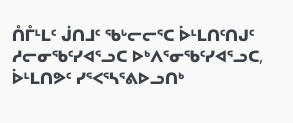ᑍᒤᒻᒪᑦ ᒎᑎᒧᑦ ᖃᒡᓕᓕᕐᑕ ᐆᒻᒪᑎᑦᑎᒍᑦ ᓱᓕᓂᖃᑦᓯᐊᕐᓗᑕ ᐅᒃᐱᕐᓂᖃᑦᓯᐊᕐᓗᑕ, ᐆᒻᒪᑎᕗᑦ ᓯᕐᐸᕐᓴᕐᕕᐅᓗᑎᒃ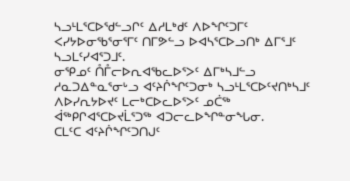ᓴᓗᒻᒪᕐᑕᐅᖁᓪᓗᒋᑦ ᐃᓱᒪᒃᑯᑦ ᐱᐅᖏᑦᑐᒥᑦ ᐸᓯᔭᐅᓂᖃᕐᓂᕐᒥᑦ ᑎᒥᕗᓪᓗ ᐅᐊᓴᕐᑕᐅᓗᑎᒃ ᐃᒥᕐᒧᑦ ᓴᓗᒪᑦᓯᐊᕐᑐᒧᑦ.
ᓂᕿᓄᑦ ᑍᒤᓕᐅᕆᐊᖃᓚᐅᕐᐳᑦ ᐃᒥᒃᓴᒧᓪᓗ ᓱᓇᑐᐃᓐᓇᕐᓂᒡᓗ ᐊᑦᔨᒌᖏᑦᑐᓂᒃ ᓴᓗᒻᒪᕐᑕᐅᑦᔪᑎᒃᓴᒧᑦ ᐱᐅᓯᕆᔭᐅᔪᑦ ᒪᓕᒃᑕᐅᓚᐅᕐᐳᑦ ᓄᑖᖅ ᐋᖅᑭᒋᐊᕐᑕᐅᔪᒫᕐᑐᖅ ᐊᑐᓕᓚᐅᖏᓐᓂᖓᓂ.
ᑕᒪᑦᑕ ᐊᑦᔨᒌᖏᑦᑐᑎᒍᑦ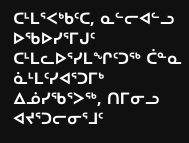ᑕᒻᒪᕐᐸᒃᑲᑦᑕ, ᓇᓪᓕᐊᓪᓗ ᐅᖃᐅᓯᕐᒥᒍᑦ ᑕᒻᒪᓚᐅᕐᓯᒪᖏᑦᑐᖅ ᑖᓐᓇ ᓈᒻᒪᑦᓯᐊᕐᑐᒥᒃ ᐃᓅᓯᖃᕐᐳᖅ, ᑎᒥᓂᓗ ᐊᔪᕐᑐᓕᓂᕐᒧᑦ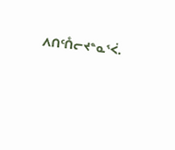ᐱᑎᑦᑍᓕᔪᓐᓇᕐᐹ.